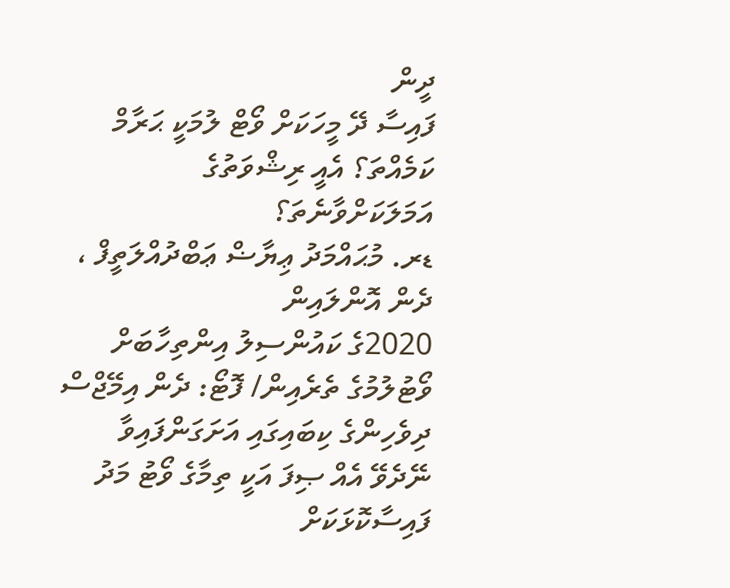ދީން
ފައިސާ ދޭ މީހަކަށް ވޯޓް ލުމަކީ ޙަރާމް ކަމެއްތަ؟ އެއީ ރިޝްވަތުގެ އަމަލަކަށްވާނެތަ؟
ޑރ. މުޙައްމަދު ޢިޔާޟް ޢަބްދުއްލަތީފް ، ދެން އޮންލައިން
2020ގެ ކައުންސިލު އިންތިހާބަށް ވޯޓުލުމުގެ ތެރެއިން/ ފޮޓޯ: ދެން އިމޭޖްސް
ދިވެހިންގެ ކިބައިގައި އަށަގަންފައިވާ ނޭދެވޭ އެއް ޞިފަ އަކީ ތިމާގެ ވޯޓު މަދު ފައިސާކޮޅަކަށް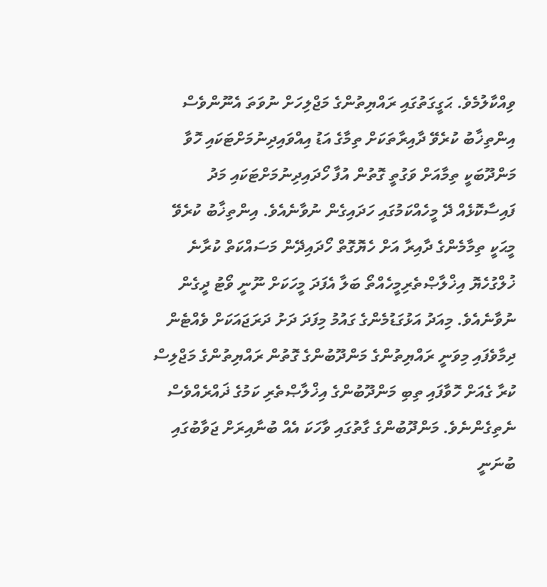ވިއްކާލުމެވެ. ޙަގީގަތުގައި ރައްޔިތުންގެ މަޖްލިހަށް ނުވަތަ އެނޫންވެސް އިންތިޚާބު ކުރެވޭ ދާއިރާތަކަށް ތިމާގެ އަޑު އިއްވައިދިނުމަށްޓަކައި ހޮވާ މަންދޫބަކީ ތިމާއަށް ވަގުތީ ގޮތުން އުފާ ހޯދައިދިނުމަށްޓަކައި މަދު ފައިސާކޮޅެއް ދޭ މީހެއްކަމުގައި ހަދައިގެން ނުވާނެއެވެ. އިންތިޚާބު ކުރެވޭ މީޙަކީ ތިމާމެންގެ ދާއިރާ އަށް ހެޔޮގޮތް ހޯދައިދޭން މަސައްކަތް ކުރާނެ ޚުލްގުހެޔޮ އިޚްލާޞްތެރިމީހެއްތޯ ބަލާ އެފަދަ މީހަކަށް ނޫނީ ވޯޓު ދީގެން ނުވާނެއެވެ. މިއަދު އަޅުގަޑުމެންގެ ގައުމު މިފަދަ ދަށު ދަރަޖައަކަށް ވެއްޓެން ދިމާވެފައި މިވަނީ ރައްޔިތުންގެ މަންދޫބުންގެ ގޮތުން ރައްޔިތުންގެ މަޖްލިސް ކުރާ ގެއަށް ހޮވާފައި ތިބި މަންދޫބުންގެ އިޚްލާޞްތެރި ކަމުގެ ޛައްރެއްވެސް ނެތިގެންނެވެ. މަންދޫބުންގެ ގާތުގައި ވާހަކަ އެއް ބުނާއިރަށް ޖަވާބުގައި ބުނަނީ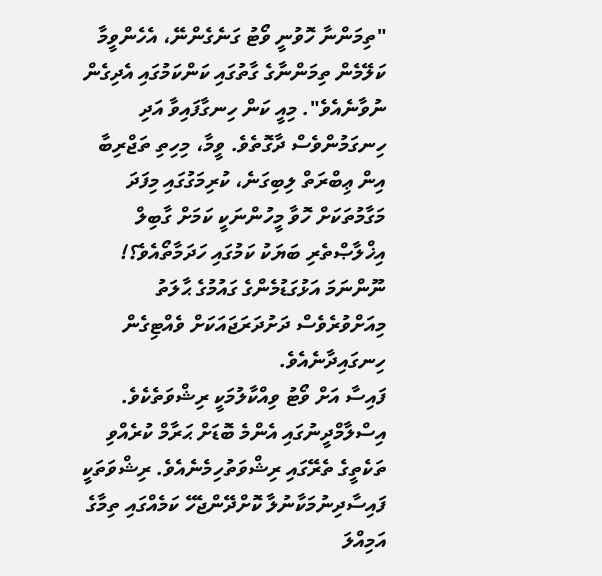"ތިމަންނާ ހޮވުނީ ވޯޓު ގަނެގެންނޭ، އެހެންވީމާ ކަލޭމެން ތިމަންނާގެ ގާތުގައި ކަންކަމުގައި އެދިގެން ނުވާނެއެވެ". މިއީ ކަން ހިނގާފައިވާ އަދި ހިނގަމުންވެސް ދާގޮތެވެ. ވީމާ، މިހިތި ތަޖްރިބާ އިން ޢިބްރަތް ލިބިގަނެ، ކުރިމަގުގައި މިފަދަ މަގާމުތަކަށް ހޮވާ މީހުންނަކީ ކަމަށް ގާބިލް އިޚްލާޞްތެރި ބަޔަކު ކަމުގައި ހަދަމާތޯއެވެ؟! ނޫންނަމަ އަޅުގަޑުމެންގެ ގައުމުގެ ޙާލަތު މިއަށްވުރެވެސް ދަށުދަރަޖައަކަށް ވެއްޓިގެން ހިނގައިދާނެއެވެ.
ފައިސާ އަށް ވޯޓު ވިއްކާލުމަކީ ރިޝްވަތެކެވެ. އިސްލާމްދީނުގައި އެންމެ ބޮޑަށް ޙަރާމް ކުރެއްވި ތަކެތީގެ ތެރޭގައި ރިޝްވަތުހިމެނެއެވެ. ރިޝްވަތަކީ ފައިސާދިނުމަކާނުލާ ކޮށްދޭންޖެހޭ ކަމެއްގައި ތިމާގެ އަމިއްލަ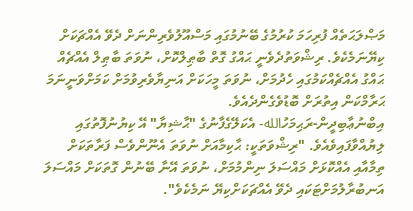މަޞްލަޙަތެއް ފުރިހަމަ ކުރުމުގެ ބޭނުމުގައި މަސްއޫލުވެރިންނަށް ދެވޭ އެއްޗަކަށް ކިޔޭނަމެކެވެ. ރިޝްވަތުދެވެނީ ޙައްގު ގޮތް ބާޠިލްކޮށް، ނުވަތަ ބާޠިލް އެއްޗެއް ޙައްގު އެއްޗެއްކަމުގައި ހެދުމަށް، ނުވަތަ މީހަކަށް އަނިޔާވެރިވުމަށް ކަމަށްވަނީނަމަ ޙަރާމްކަން އިތުރަށް ބޮޑުވެގެންދެއެވެ.
އިބްނުޢާބިދީން-ރަޙިމަހުالله- އެކަލޭގެފާނުގެ "ޙާޝިޔާ" އޭ ކިޔުނުފޮތުގައި ލިޔުއްވާފައިވެއެވެ. "ރިޝްވަތަކީ: ޙާކިމާއަށް ނުވަތަ އެނޫންވެސް ފަރާތަކަށް ތިމާއާއި އެއްކޮޅަށް މައްސަލަ ނިންމުމަށް، ނުވަތަ އޭނާ ބޭނުން ގޮތަކަށް މައްސަލަ އަނބުރާލުމަށްޓަކައި ދެވޭ އެއްޗަކަށްކިޔޭ ނަމެކެވެ".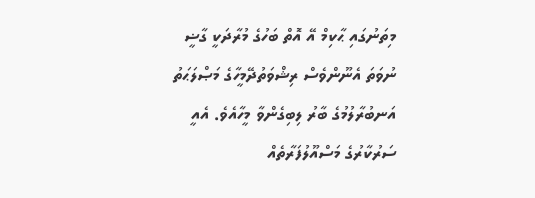މިތަނުގައި ޙާކިމް އޭ އޮތް ބަހުގެ މުރާދަކީ ގާޟީ ނުވަތަ އެނޫންވެސް ރިޝްވަތުދޭމީހާގެ މަޞްލަޙަތު އަނބުރާލުމުގެ ބާރު ލިބިގެންވާ މީހާއެވެ. އެއީ ސަރުކާރުގެ މަސްއޫލުފަރާތެއް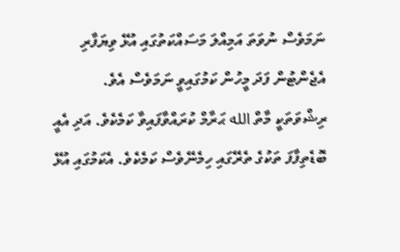ނަމަވެސް ނުވަތަ އަމިއްލަ މަސައްކަތުގައި އުޅޭ ވިޔަފާރި އެޖެންޓުން ފަދަ މީހުން ކަމުގައިވީ ނަމަވެސް އެވެ.
ރިޝްވަތަކީ މާތް الله ޙަރާމް ކުރައްވާފައިވާ ކަމެކެވެ. އަދި އެއީ ބޮޑެތިފާފަ ތަކުގެ ތެރޭގައި ހިމެނޭވެސް ކަމެކެވެ. އެކަމުގައި އުޅޭ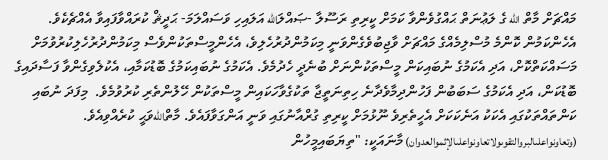މައްޗަށް މާތް الله ގެ ލަޢުނަތް ޙައްގުވެންވާ ކަމަށް ކީރިތި ރަސޫލާ -ޞައްލަالله އަލައިހި ވަސައްލަމަ- ޙަދީޘް ކުރައްވާފައިވާ އެއްޗެކެވެ. އެހެންކަމުން ކޮންމެ މުސްލިމެއްގެ މައްޗަށް ވާޖިބުވެގެންވަނީ މިކަމުންދުރުހެލިވެ، އެހެންމީސްތަކުންވެސް މިކަމުންދުރުހެލިކުރުވުމަށް މަސައްކަތްކޮށް، އަދި އެކަމުގެ ނުބައިކަން މީސްތަކުންނަށް ބުނެދީ ހެދުމެވެ. އެކަމުގެ ނުބައިކަމުގެ ބޮޑުކަމާއި، އެކުލެވިގެންވާ ފަސާދައިގެ ބޮޑުކަން، އަދި އެކަމުގެ ސަބަބުން ފަހުންދިމާވެދާނެ ހިތިނަތީޖާ ތަކުގެވާހަކައިން މީސްތަކުން ހޭލުންތެރި ކުރުވުމެވެ.  މިފަދަ ނުބައި ކަންތައްތަކުގައި އެކަކު އަނެކަކަށް އެހީތެރިވެ ނޫޅުމަށް ކީރިތި ގުރްއާނުގައި ވަނީ އަންގަވާފައެވެ. މާތްاللهވަޙީ ކުރެއްވިއެވެ. (وتعاونواعلىالبروالتقوىولاتعاونواعلىالإثموالعدوان) މާނައަކީ: "ތިޔަބައިމީހުން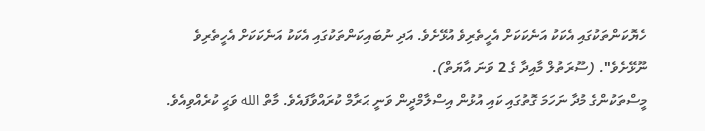ހެޔޮކަންތަކުގައި އެކަކު އަނެކަކަށް އެހީތެރިވެ އުޅޭށެވެ. އަދި ނުބައިކަންތަކުގައި އެކަކު އަނެކަކަށް އެހީތެރިވެ ނޫޅޭށެވެ". (ސޫރަތުލް މާއިދާ ގެ 2 ވަނަ އާޔަތް).
މީސްތަކުންގެ މުދާ ނަހަމަ ގޮތުގައި ކައި އުޅުން އިސްލާމްދީން ވަނީ ޙަރާމް ކުރައްވާފައެވެ. މާތް الله ވަޙީ ކުރެއްވިއެވެ.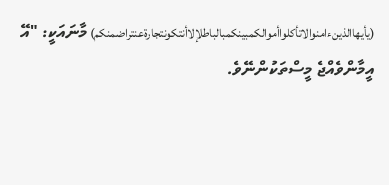(يأيهاالذينءامنوالاتأكلواأموالكمبينكمبالباطلإلاأنتكونتجارةعنتراضمنكم) މާނައަކީ: "އޭ އީމާންވެއްޖެ މީސްތަކުންނޭވެ.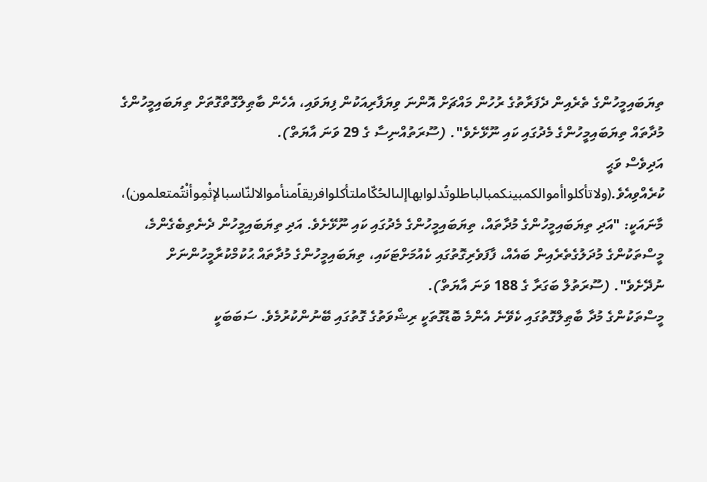ތިޔަބައިމީހުންގެ ތެރެއިން ދެފަރާތުގެ ރުހުން މައްޗަށް އޮންނަ ވިޔަފާރިއަކުން ފިޔަވައި، އެހެން ބާޠިލްގޮތްގޮތަށް ތިޔަބައިމީހުންގެ މުދާތައް ތިޔަބައިމީހުންގެ މެދުގައި ކައި ނޫޅޭށެވެ". (ސޫރަތުއްނިސާ ގެ 29 ވަނަ އާޔަތް).
އަދިވެސް ވަޙީ ކުރެއްވިއެވެ.(ولاتأكلواأموالكمبينكمبالباطلوتُدلوابهاإلىالحُكّاملتأكلوافريقاًمنأموالالنّاسبالإثْمِوأنْتُمتعلمون)، މާނައަކީ: "އަދި ތިޔަބައިމީހުންގެ މުދާތައް، ތިޔަބައިމީހުންގެ މެދުގައި ކައި ނޫޅޭށެވެ. އަދި ތިޔަބައިމީހުން ދެނެތިބެގެންމެ، މީސްތަކުންގެ މުދަލުގެތެރެއިން ބައެއް، ފާފަވެރިގޮތުގައި ކެއުމަށްޓަކައި، ތިޔަބައިމީހުންގެ މުދާތައް ޙުކުމްކުރާމީހުންނަށް ނުދޭށެވެ". (ސޫރަތުލް ބަގަރާ ގެ 188 ވަނަ އާޔަތް).
މީސްތަކުންގެ މުދާ ބާޠިލްގޮތުގައި ކެވޭނެ އެންމެ ބޮޑުގޮތަކީ ރިޝްވަތުގެ ގޮތުގައި ބޭނުންކުރުމެވެ. ސަބަބަކީ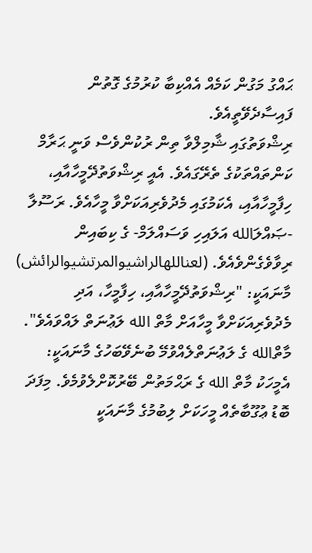ޙައްގު މަގުން ކަމެއް އެއްކިބާ ކުރުމުގެ ގޮތުން ފައިސާދެވޭތީއެވެ.
ރިޝްވަތުގައި ޝާމިލްވާ ތިން ރުކުންވެސް ވަނީ ޙަރާމް ކަންތައްތަކުގެ ތެރޭގައެވެ. އެއީ ރިޝްވަތުދޭމީހާއާއި، ހިފާމީހާއާއި، އެކަމުގައި މެދުވެރިއަކަށްވާ މީހާއެވެ. ރަސޫލާ -ޞައްލަالله އަލައިހި ވަސައްލަމް- ގެ ކިބައިން ރިވާވެގެންވެއެވެ. (لعناللهالراشيوالمرتشيوالرائش) މާނައަކީ: "ރިޝްވަތުދޭމީހާއާއި، ހިފާމީހާ، އަދި މެދުވެރިއަކަށްވާ މީހާއަށް މާތް الله ލަޢުނަތް ލައްވައެވެ".
މާތްالله ގެ ލަޢުނަތްލެއްވުމޭ ބުނެވޭބަހުގެ މާނައަކީ: އެމީހަކު މާތް الله ގެ ރަޙްމަތުން ބޭރުކޮށްލެވުމެވެ. މިފަދަ ބޮޑު ޢުގޫބާތެއް މީހަކަށް ލިބުމުގެ މާނައަކީ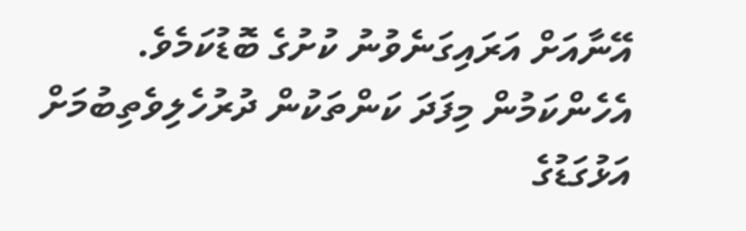އޭނާއަށް އަރައިގަނެވުނު ކުށުގެ ބޮޑުކަމެވެ. އެހެންކަމުން މިފަދަ ކަންތަކުން ދުރުހެލިވެތިބުމަށް އަޅުގަޑުގެ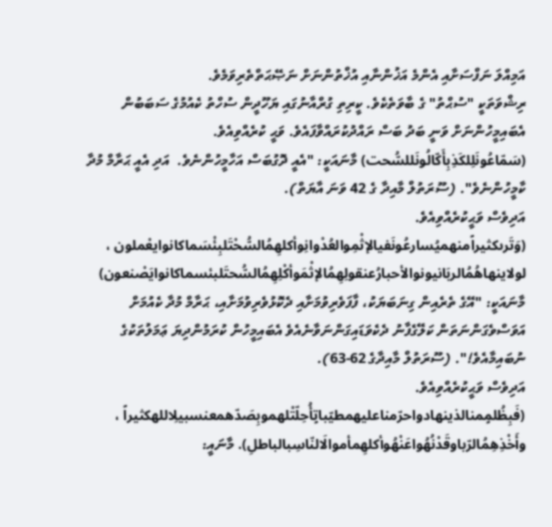އަމިއްލަ ނަފްސަށާއި އެންމެ އަޚުންނާއި އުޚްތުންނަށް ނަޞޭޙަތްތެރިވަމެވެ.
ރިޝްވަތަކީ "ސުޙްތު" ގެ ބާވަތެކެވެ. ކީރިތި ގުރްއާނުގައި ޔަހޫދީން ސުހްތު ކެއުމުގެ ސަބަބުން އެބައިމީހުންނަށް ވަނީ ބަދު ބަސް ރައްދުކުރައްވާފައެވެ. ވަޙީ ކުރެއްވިއެވެ. (سَمّاعُونَلِلكَذِبِأَكّالُونَللسُّحت) މާނައަކީ: "އެއީ ދޮގުބަސް އަހާމީހުންނެވެ.  އަދި އެއީ ޙަރާމް މުދާ  ކާމީހުންނެވެ". (ސޫރަތުލް މާއިދާ ގެ 42 ވަނަ އާޔަތް).
އަދިވެސް ވަޙީކުރެއްވިއެވެ. (وَتَرىكثيراًمنهميُسارعُونَفيالإثْمِوالعُدْوانِوأكلهِمُالسُّحْتَلبِئْسَماكانوايعْملون ، لولاينهاهُمُالربَانيونوالأحبارُعنقولِهِمُالإثْمَوأكْلِهِمُالسُّحتَلبئسماكانوايَصْنعون) މާނައަކީ: "އޭގެ ތެރެއިން ގިނަބަޔަކު، ފާފަވެރިވުމަށާއި ދެކޮޅުވެރިވުމަށާއި، ޙަރާމް މުދާ ކެއުމަށް އަވަސްވެގަންނަތަން ކަލޭގެފާނު ދެކެވަޑައިގަންނަވާނެއެވެ އެބައިމީހުން ކުރަމުންދިޔަ ޢަމަލުތަކުގެ ނުބައިމާއެވެ!". (ސޫރަތުލް މާއިދާގެ 62-63).
އަދިވެސް ވަޙީކުރެއްވިއެވެ. (فَبِظُلمٍمنالذينهادواحرّمناعليهمطيّباتٍأُحِلّتْلهموبِصَدّهمعنسبيلِاللهكثيراً ، وأَخْذِهِمُالرّباوقَدْنُهُواعَنْهُوأكلهِمأموالَالنّاسِبالباطلِ). މާނައީ: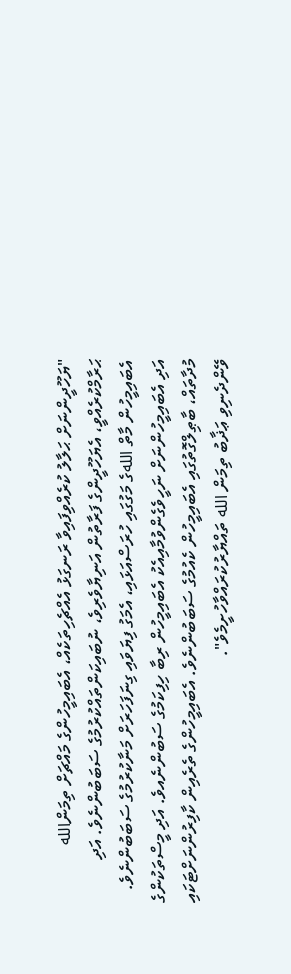"ޔަހޫދީންނަށް ޙަލާލު ކުރެއްވިފައިވާ ރަނގަޅު އެއްޗެހިތަކެއް، އެބައިމީހުންގެ މައްޗަށް ތިމަންالله ޙަރާމްކުރެއްވީ، އެޔަހޫދީންގެ ފަރާތުން އަނިޔާވެރިވެ، ނުބައިކަންތައްކުރުމުގެ ސަބަބުންނެވެ. އަދި އެބައިމީހުން މާތް اللهގެ މަގުގައި ހުރަސްއަޅައި، އެމަގު ފިޔަވައި ގިނަފަހަރަށް މަނާކުރުމުގެ ސަބަބުންނެވެ. އަދި އެބައިމީހުންނަށް ނަހީވެގެންވުމާއިއެކު އެބައިމީހުން ރިބާ ހިފިކަމުގެ ސަބުންނެއވެ. އަދި މީސްތަކުންގެ މުދާތައް، ބާޠިލްގޮތުގައި އެބައިމީހުން ކެއުމުގެ ސަބަބުންނެވެ. އެބައިމީހުންގެ ތެރެއިން ކާފިރުންނަށްޓަކައި ވޭންދެނިވި ޢަޛާބު ތިމަން الله ތައްޔާރުކުރައްވާހުށީމެވެ".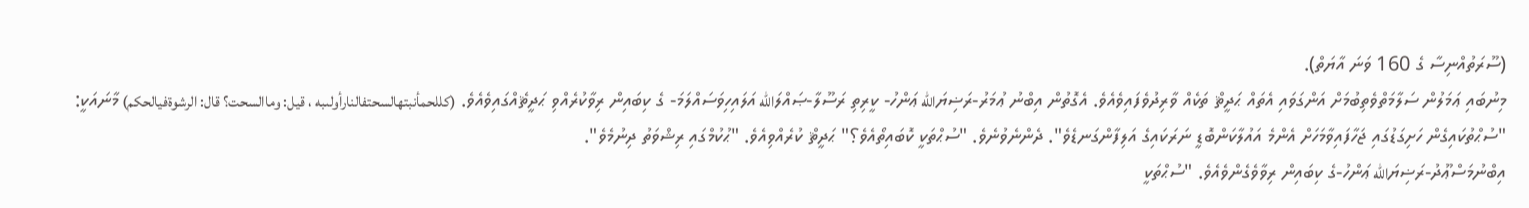(ސޫރަތުއްނިސާ ގެ 160 ވަނަ އާޔަތް).
މިނުބައި ޢަމަލުން ސަލާމަތްވެތިބުމަށް އަންގަވައި އެތައް ޙަދީޘް ތަކެއް ވާރިދުވެފައިވެއެވެ. އެގޮތުން އިބްނު ޢުމަރު-ރަޟިޔަالله ޢަންހު- ކީރިތި ރަސޫލާ-ޞައްލަالله އަލައިހިވަސައްލަމަ- ގެ ކިބައިން ރިވާކުރެއްވި ޙަދީޘެއްގައިވެއެވެ. (كللحمأنبتهالسحتفالنارأولىبه ، قيل: وماالسحت؟ قال: الرشوةفيالحكم) މާނައަކީ: "ސުޙްތުކައިގެން ހަށިގަޑުގައި ޖަހާފައިވާމަހަށް އެންމެ އައުލާކަންބޮޑީ ނަރަކައިގެ އަލިފާންގަނޑެވެ". ދެންނެވުނެވެ. "ސުޙްތަކީ ކޮބައިތޯއެވެ؟" ޙަދީޘް ކުރެއްވިއެވެ. "ޙުކުމްގައި ރިޝްވަތު ދިނުމެވެ".
އިބްނުމަސްޢޫދު-ރަޟިޔަالله ޢަންހު-ގެ ކިބައިން ރިވާވެގެންވެއެވެ. "ސުޙްތަކީ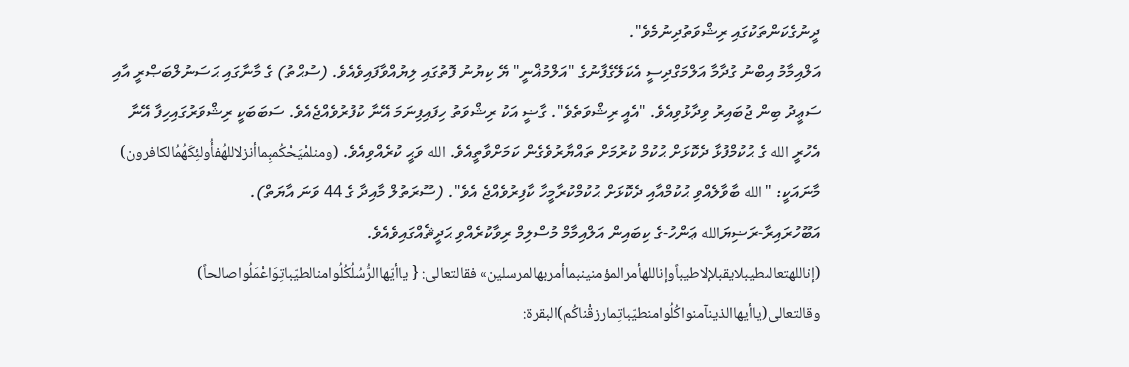ދީނުގެކަންތަކުގައި ރިޝްވަތުދިނުމެވެ".
އަލްއިމާމު އިބްނު ގުދާމާ އަލްމަގްދިސީ އެކަލޭގެފާނުގެ "އަލްމުޣްނީ" ޔޭ ކިޔުނު ފޮތުގައި ލިޔުއްވާފައިވެއެވެ. (ސުޙްތު) ގެ މާނާގައި ޙަސަނުލްބަޞްރީ އާއި ސަޢީދު ބިން ޖުބައިރު ވިދާޅުވިއެވެ. "އެއީ ރިޝްވަތެވެ". ގާޟީ އަކު ރިޝްވަތު ހިފައިފިނަމަ އޭނާ ކުފުރުވެއްޖެއެވެ. ސަބަބަކީ ރިޝްވަރުގައިހިފާ އޭނާ އެހުރީ الله ގެ ޙުކުމްފުޅާ ދެކޮޅަށް ޙުކުމް ކުރުމަށް ތައްޔާރުވެގެން ކަމަށްވާތީއެވެ. الله ވަޙީ ކުރެއްވިއެވެ. (ومنلمْيَحْكُمبِماأنزلاللهُفأُولئِكَهُمُالكافرون) މާނައަކީ: "الله ބާވާލެއްވި ޙުކުމްއާއި ދެކޮޅަށް ޙުކުމްކުރާމީހާ ކާފިރުވެއްޖެ އެވެ". (ސޫރަތުލް މާއިދާ ގެ 44 ވަނަ އާޔަތް).
އަބޫހުރައިރާ-ރަޟިޔަالله ޢަންހު-ގެ ކިބައިން އަލްއިމާމް މުސްލިމް ރިވާކުރެއްވި ޙަދީޘެއްގައިވެއެވެ. (إناللهتعالىطيبلايقبلإلاطيباًوإناللهأمرالمؤمنينبماأمربهالمرسلين» فقالتعالى: { ياأيّهاالرُّسُلُكُلُوامنالطيّباتِوَاعْمَلُواصالحاً) وقالتعالى(ياأيهاالذينآمنواكُلُوامنطيّباتِمارزقْناكُم)البقرة: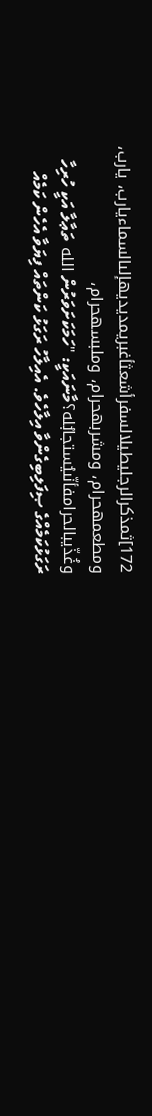172]ثمذكرالرجليطيلالسفرأشعثأغبريمديديهإلىالسماءيارب، يارب، ومطعمهحرام، ومشربهحرام، وملبسهحرام، وغُذّيبالحرامفأنّىيُستجابُله؟މާނައަކީ: "ހަމަކަށަވަރުން الله ތަޢާލާ އަކީ ހުރިހާ ރަގަޅުކަމެއްގެ ޞިފަލިބިގެންވާ އިލާހެވެ. އެއިލާހު ރަގަޅު ކަންތައް ފިޔަވާ އެހެން ކަމެއް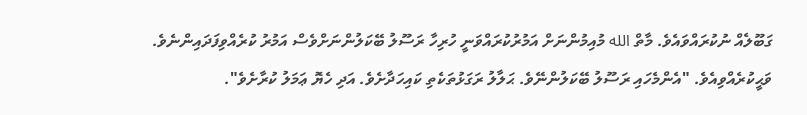ގަބޫލެއް ނުކުރައްވައެވެ. މާތް الله މުއިމުންނަށް އަމުރުކުރައްވަނީ ހުރިހާ ރަސޫލު ބޭކަލުންނަށްވެސް އަމުރު ކުރެއްވިފަދައިންނެވެ. ވަޙީކުރެއްވިއެވެ. "އެންމެހައި ރަސޫލު ބޭކަލުންނޭވެ. ޙަލާލު ރަގަޅުތަކެތި ކައިހަދާށެވެ. އަދި ހެޔޮ ޢަމަލު ކުރާށެވެ".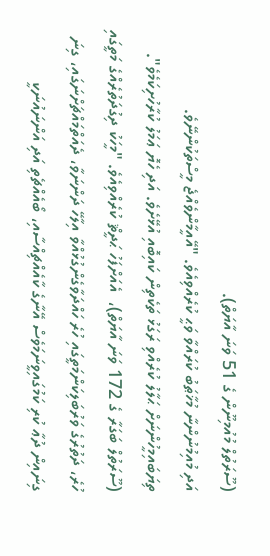(ސޫރަތުލް މުއުމިނޫން ގެ 51 ވަނަ އާޔަތް).
އަދި މުއިމުނުންނާ މުޚާޠަބު ކުރައްވާ ވަޙީ ކުރެއްވިއެވެ. "އޭއީމާންވެއްޖެ މީސްތަކުންނޭވެ. ތިޔަބައިމީހުންނަށް ޙަލާލު ކުރެއްވި ރަގަޅު ތަކެތިން ކައިބޮއި އުޅޭށެވެ. އަދި ހެޔޮ ޢަމަލު ކުރާހުށިކަމެވެ". (ސޫރަތުލް ބަގަރާ ގެ 172 ވަނަ އާޔަތް)،  އެއަށްފަހު ޙަދީޘް ކުރެއްވިއެވެ. "މީހަކު ދިގުދަތުރެއްގެ މަތީގައި ހުރެ، ދަތުރުގެ ވަރުބަލިކަންމަތީގައި ހުރެ ހައްދަވާގެންގުޅުއްވާ އިލާހޭ ދަންނަވާ، ދެއަތްމައްޗަށްނަގައި، ގިނަ ގިނައިން ދުޢާ ކުރި ކަމުގައިވީނަމަވެސް އޭނާގެ ކާއެއްޗިއްސާއި، ބޯއެއްޗެތި އަދި އަންނައުނަކީ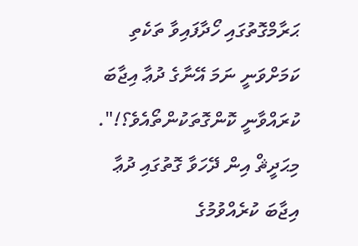ޙަރާމްގޮތުގައި ހޯދާފައިވާ ތަކެތި ކަމަށްވަނީ ނަމަ އޭނާގެ ދުޢާ އިޖާބަ ކުރައްވާނީ ކޮންގޮތަކުންތޯއެވެ؟!". މިޙަދީޘް އިން ދޭހަވާ ގޮތުގައި ދުޢާ އިޖާބަ ކުރެއްވުމުގެ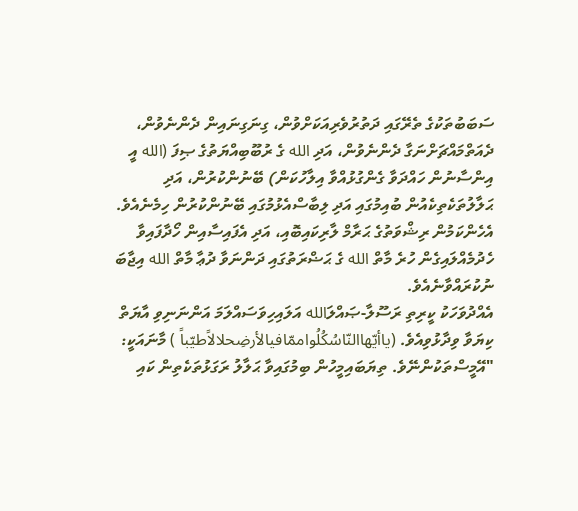ސަބަބުތަކުގެ ތެރޭގައި ދަތުރުވެރިއަކަށްވުން، ގިނަގިނައިން ދެންނެވުން، ދެއަތްމައްޗަށްނަގާ ދެންނެވުން، އަދި الله ގެ ރުބޫބިއްޔަތުގެ ޞިފަ (الله އީ އިންސާނުން ހައްދަވާ ގެންގުޅުއްވާ އިލާހުކަން) ބޭނުންކުރުން، އަދި ޙަލާލުތަކެތިކެއުން ބުއިމުގައި އަދި ލިބާސްއެޅުމުގައި ބޭނުންކުރުން ހިމެނެއެވެ. އެހެންކަމުން ރިޝްވަތުގެ ޙަރާމް ލާރިކައިބޮއި، އަދި އެފައިސާއިން ހޯދާފައިވާ ހެދުމެއްލައިގެން ހުރެ މާތް الله ގެ ޙަޟްރަތުގައި ދަންނަވާ ދުޢާ މާތް الله އިޖާބަ ނުކުރައްވާނެއެވެ.
އެއްދުވަހަކު ކީރިތި ރަސޫލާ-ޞައްލަالله އަލައިހިވަސައްލަމަ އަންނަނިވި އާޔަތް ކިޔަވާ ވިދާޅުވިއެވެ. (ياأيّهاالنّاسُكُلُواممّافيالأرضِحلالاًطيّباً ) މާނައަކީ: "އޭމީސްތަކުންނޭވެ. ތިޔަބައިމީހުން ބިމުގައިވާ ޙަލާލު ރަގަޅުތަކެތިން ކައި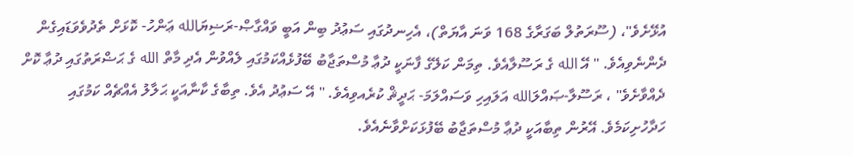އުޅޭށެވެ"، (ސޫރަތުލް ބަގަރާގެ 168 ވަނަ އާޔަތް)، އެހިނދުގައި ސަޢުދު ބިން އަބީ ވައްގާޞް-ރަޟިޔަالله ޢަންހު- ކޮޅަށް ތެދުވެވަޑައިގެން ދެންނެވިއެވެ. " އޭ الله ގެ ރަސޫލާއެވެ. ތިމަން ކަލޭގެ ފާނަކީ ދުޢާ މުސްތަޖާބު ބޭފުޅެއްކަމުގައި ލެއްވުން އެދި މާތް الله ގެ ޙަޟްރަތުގައި ދުޢާ ކޮށް ދެއްވާށެވެ" ، ރަސޫލާ-ޞައްލަالله އަލައިހި ވަސައްލަމަ- ޙަދީޘް ކުރެއވިއެވެ. " އޭ ސަޢުދު އެވެ. ތިބާގެ ކާނާއަކީ ޙަލާލު އެއްޗެއް ކަމުގައި ހަދާހުށިކަމެވެ. އޭރުން ތިބާއަކީ ދުޢާ މުސްތަޖާބު ބޭފުޅަކަށްވާނެއެވެ.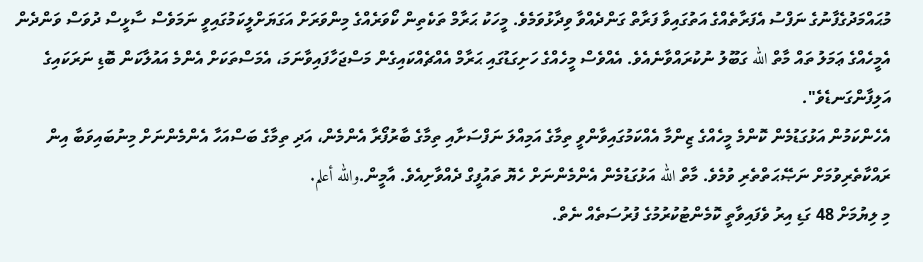މުޙައްމަދުގެފާނުގެ ނަފްސު އެފަރާތެއްގެ އަތުގައިވާ ފަރާތް ގަންދެއްވާ ވިދާޅުވަމެވެ. މީހަކު ޙަރާމް ތަކެތިން ކޯވަރެއްގެ މިންވަރަށް އަގަޔަށްލީކަމުގައިވީ ނަމަވެސް ސާޅީސް ދުވަސް ވަންދެން އެމީހެއްގެ ޢަމަލު ތައް މާތް الله ގަބޫލު ނުކުރައްވާނެއެވެ. އެއްވެސް މީހެއްގެ ހަށިގަޑުގައި ޙަރާމް އެއްޗެއްކައިގެން މަސްޖަހާފައިވާނަމަ، އެމަސްތަކަށް އެންމެ އައުލާކަން ބޮޑި ނަރަކައިގެ އަލިފާންގަނޑެވެ".
އެހެންކަމުން އަޅުގަޑުމެން ކޮންމެ މީހެއްގެ ޒިންމާ އެއްކަމުގައިވާންވީ ތިމާގެ އަމިއްލަ ނަފްސަށާއި ތިމާގެ ބާރުފޯރާ އެންމެން، އަދި ތިމާގެ ބަސްއަހާ އެންމެންނަށް މިނުބައިވަބާ އިން ރައްކާތެރިވުމަށް ނަޞޭޙަތްތެރި ވުމެވެ. މާތް الله އަޅުގަޑުމެން އެންމެންނަށް ހެޔޮ ތައުފީގް ދެއްވާށިއެވެ. އާމީން.والله أعلم.
މި ލިޔުމަށް 48 ގަޑި އިރު ވެފައިވާތީ ކޮމެންޓުކުރުމުގެ ފުރުސަތެއް ނެތް.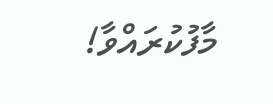މާފުކުރައްވާ!